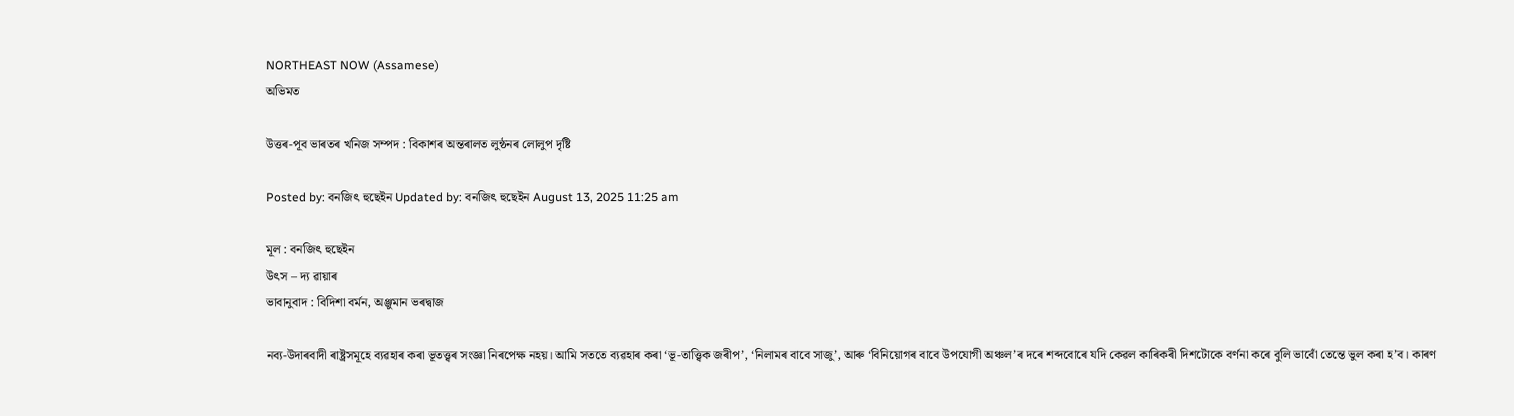NORTHEAST NOW (Assamese)
অভিমত

উত্তৰ-পূব ভাৰতৰ খনিজ সম্পদ : বিকাশৰ অন্তৰালত লুন্ঠনৰ লোলুপ দৃষ্টি

Posted by: বনজিৎ হুছেইন Updated by: বনজিৎ হুছেইন August 13, 2025 11:25 am

মূল : বনজিৎ হুছেইন
উৎস – দ্য ৱায়াৰ
ভাবানুবাদ : বিদিশা বৰ্মন, অঞ্জুমান ভৰদ্বাজ

নব্য-উদাৰবাদী ৰাষ্ট্ৰসমূহে ব্যৱহাৰ কৰা ভূতত্ত্বৰ সংজ্ঞা নিৰপেক্ষ নহয়। আমি সততে ব্যৱহাৰ কৰা ‘ভূ-তাত্ত্বিক জৰীপ’, ‘নিলামৰ বাবে সাজু’, আৰু ‘বিনিয়োগৰ বাবে উপযোগী অঞ্চল’ৰ দৰে শব্দবোৰে যদি কেৱল কাৰিকৰী দিশটোকে বৰ্ণনা কৰে বুলি ভাবোঁ তেন্তে ভুল কৰা হ’ব। কাৰণ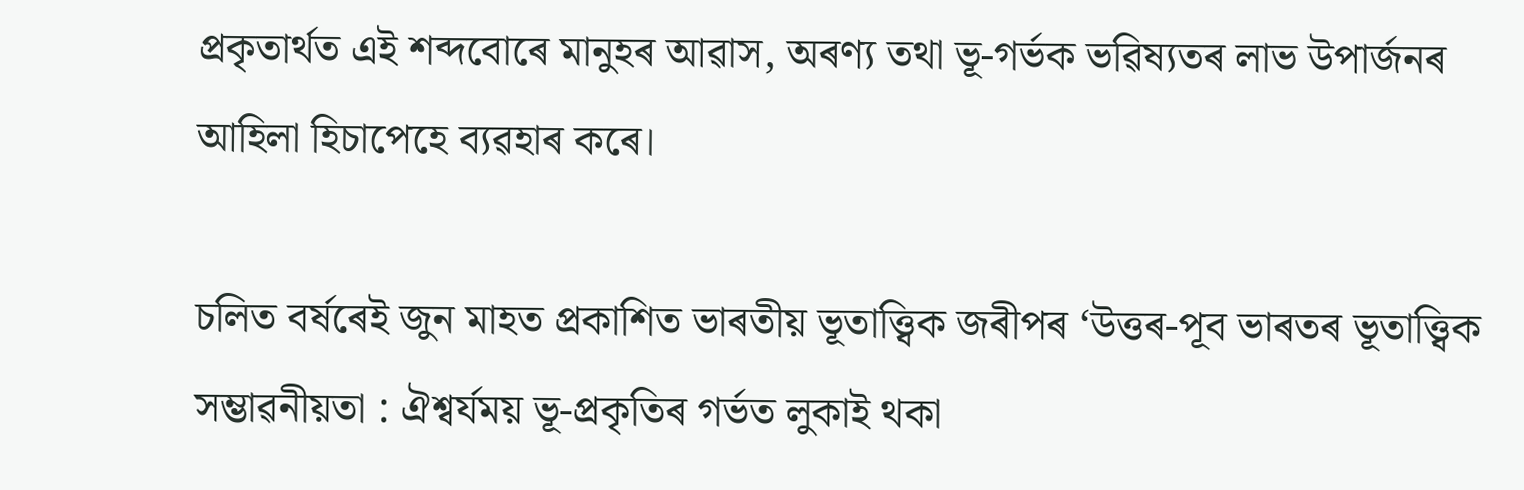প্ৰকৃতাৰ্থত এই শব্দবোৰে মানুহৰ আৱাস, অৰণ্য তথা ভূ-গৰ্ভক ভৱিষ্যতৰ লাভ উপাৰ্জনৰ আহিলা হিচাপেহে ব্যৱহাৰ কৰে।

চলিত বৰ্ষৰেই জুন মাহত প্ৰকাশিত ভাৰতীয় ভূতাত্ত্বিক জৰীপৰ ‘উত্তৰ-পূব ভাৰতৰ ভূতাত্ত্বিক সম্ভাৱনীয়তা : ঐশ্বৰ্যময় ভূ-প্ৰকৃতিৰ গৰ্ভত লুকাই থকা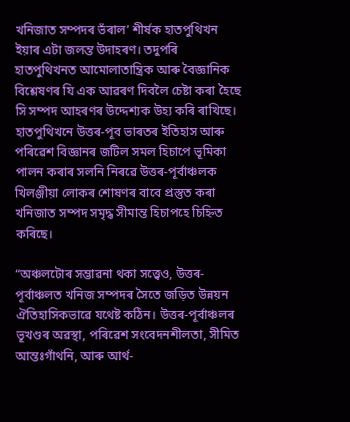খনিজাত সম্পদৰ ভঁৰাল’ শীৰ্ষক হাতপুথিখন ইয়াৰ এটা জলন্ত উদাহৰণ। তদুপৰি হাতপুথিখনত আমোলাতান্ত্ৰিক আৰু বৈজ্ঞানিক বিশ্লেষণৰ যি এক আৱৰণ দিবলৈ চেষ্টা কৰা হৈছে সি সম্পদ আহৰণৰ উদ্দেশ্যক উহ্য কৰি ৰাখিছে। হাতপুথিখনে উত্তৰ-পূব ভাৰতৰ ইতিহাস আৰু পৰিৱেশ বিজ্ঞানৰ জটিল সমল হিচাপে ভূমিকা পালন কৰাৰ সলনি নিৰৱে উত্তৰ-পূৰ্বাঞ্চলক খিলঞ্জীয়া লোকৰ শোষণৰ বাবে প্ৰস্তুত কৰা খনিজাত সম্পদ সমৃদ্ধ সীমান্ত হিচাপহে চিহ্নিত কৰিছে।

“অঞ্চলটোৰ সম্ভাৱনা থকা সত্ত্বেও, উত্তৰ-পূৰ্বাঞ্চলত খনিজ সম্পদৰ সৈতে জড়িত উন্নয়ন ঐতিহাসিকভাৱে যথেষ্ট কঠিন। উত্তৰ-পূৰ্বাঞ্চলৰ ভূখণ্ডৰ অৱস্থা, পৰিৱেশ সংবেদনশীলতা, সীমিত আন্তঃগাঁথনি, আৰু আৰ্থ-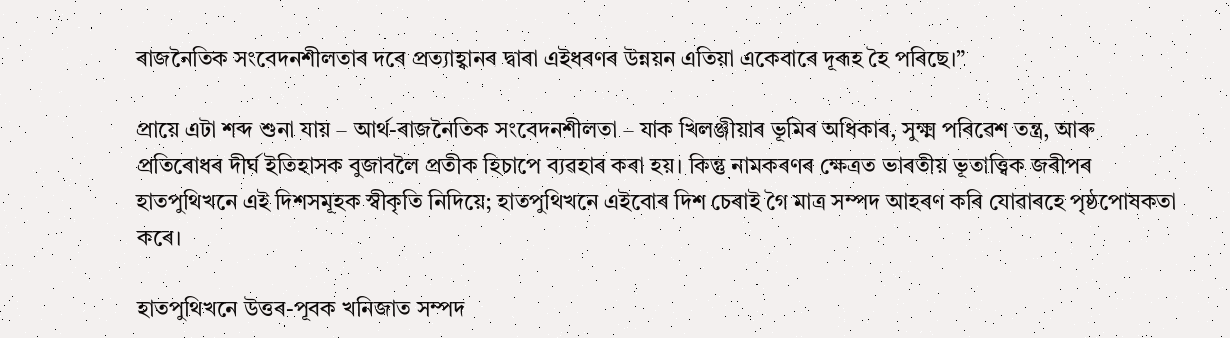ৰাজনৈতিক সংবেদনশীলতাৰ দৰে প্ৰত্যাহ্বানৰ দ্বাৰা এইধৰণৰ উন্নয়ন এতিয়া একেবাৰে দূৰূহ হৈ পৰিছে।”

প্ৰায়ে এটা শব্দ শুনা যায় – আৰ্থ-ৰাজনৈতিক সংবেদনশীলতা – যাক খিলঞ্জীয়াৰ ভূমিৰ অধিকাৰ, সুক্ষ্ম পৰিৱেশ তন্ত্ৰ, আৰু প্ৰতিৰোধৰ দীৰ্ঘ ইতিহাসক বুজাবলৈ প্ৰতীক হিচাপে ব্যৱহাৰ কৰা হয়। কিন্তু নামকৰণৰ ক্ষেত্ৰত ভাৰতীয় ভূতাত্ত্বিক জৰীপৰ হাতপুথিখনে এই দিশসমূহক স্বীকৃতি নিদিয়ে; হাতপুথিখনে এইবোৰ দিশ চেৰাই গৈ মাত্ৰ সম্পদ আহৰণ কৰি যোৱাৰহে পৃষ্ঠপোষকতা কৰে।

হাতপুথিখনে উত্তৰ-পূবক খনিজাত সম্পদ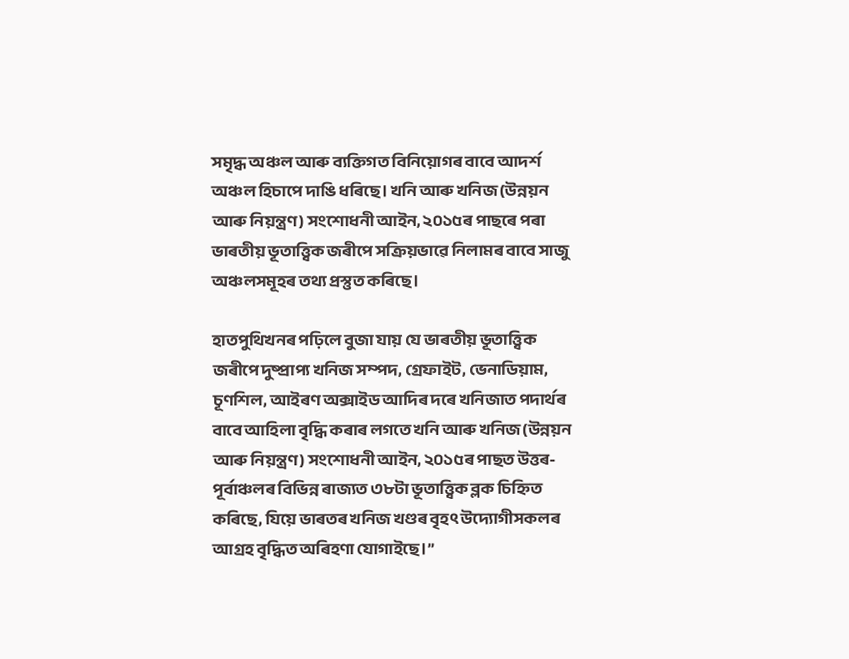সমৃদ্ধ অঞ্চল আৰু ব্যক্তিগত বিনিয়োগৰ বাবে আদৰ্শ অঞ্চল হিচাপে দাঙি ধৰিছে। খনি আৰু খনিজ (উন্নয়ন আৰু নিয়ন্ত্ৰণ) সংশোধনী আইন, ২০১৫ৰ পাছৰে পৰা ভাৰতীয় ভূতাত্ত্বিক জৰীপে সক্ৰিয়ভাৱে নিলামৰ বাবে সাজু অঞ্চলসমূহৰ তথ্য প্ৰস্তুত কৰিছে।

হাতপুথিখনৰ পঢ়িলে বুজা যায় যে ভাৰতীয় ভূতাত্ত্বিক জৰীপে দুষ্প্ৰাপ্য খনিজ সম্পদ, গ্ৰেফাইট, ভেনাডিয়াম, চূণশিল, আইৰণ অক্সাইড আদিৰ দৰে খনিজাত পদাৰ্থৰ বাবে আহিলা বৃদ্ধি কৰাৰ লগতে খনি আৰু খনিজ (উন্নয়ন আৰু নিয়ন্ত্ৰণ) সংশোধনী আইন, ২০১৫ৰ পাছত উত্তৰ-পূৰ্বাঞ্চলৰ বিভিন্ন ৰাজ্যত ৩৮টা ভূতাত্ত্বিক ব্লক চিহ্নিত কৰিছে, যিয়ে ভাৰতৰ খনিজ খণ্ডৰ বৃহৎ উদ্যোগীসকলৰ আগ্ৰহ বৃদ্ধিত অৰিহণা যোগাইছে।”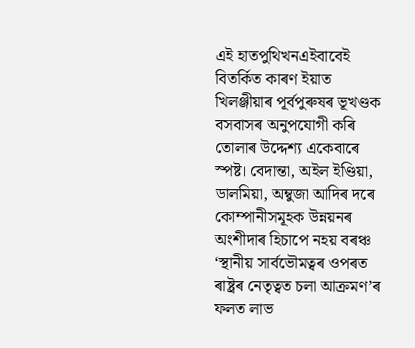এই হাতপুথিখনএইবাবেই বিতৰ্কিত কাৰণ ইয়াত খিলঞ্জীয়াৰ পূৰ্বপুৰুষৰ ভূখণ্ডক বসবাসৰ অনুপযোগী কৰি তোলাৰ উদ্দেশ্য একেবাৰে স্পষ্ট। বেদান্তা, অইল ইণ্ডিয়া, ডালমিয়া, অম্বুজা আদিৰ দৰে কোম্পানীসমূহক উন্নয়নৰ অংশীদাৰ হিচাপে নহয় বৰঞ্চ ‘স্থানীয় সাৰ্বভৌমত্বৰ ওপৰত ৰাষ্ট্ৰৰ নেতৃত্বত চলা আক্ৰমণ’ৰ ফলত লাভ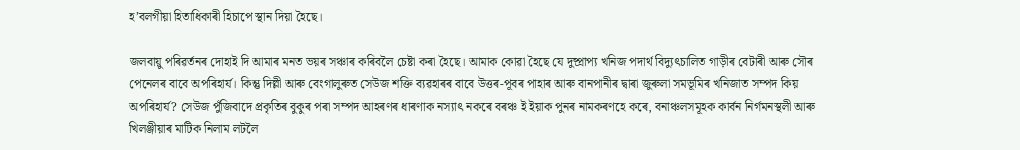হ’বলগীয়া হিতাধিকাৰী হিচাপে স্থান দিয়া হৈছে।

জলবায়ু পৰিৱৰ্তনৰ দোহাই দি আমাৰ মনত ভয়ৰ সঞ্চাৰ কৰিবলৈ চেষ্টা কৰা হৈছে। আমাক কোৱা হৈছে যে দুষ্প্ৰাপ্য খনিজ পদাৰ্থ বিদ্যুৎচালিত গাড়ীৰ বেটাৰী আৰু সৌৰ পেনেলৰ বাবে অপৰিহাৰ্য। কিন্তু দিল্লী আৰু বেংগালুৰুত সেউজ শক্তি ব্যৱহাৰৰ বাবে উত্তৰ-পূবৰ পাহাৰ আৰু বানপানীৰ দ্বাৰা জুৰুলা সমভূমিৰ খনিজাত সম্পদ কিয় অপৰিহাৰ্য? সেউজ পুঁজিবাদে প্ৰকৃতিৰ বুকুৰ পৰা সম্পদ আহৰণৰ ধাৰণাক নস্যাৎ নকৰে বৰঞ্চ ই ইয়াক পুনৰ নামকৰণহে কৰে, বনাঞ্চলসমূহক কাৰ্বন নিৰ্গমনস্থলী আৰু খিলঞ্জীয়াৰ মাটিক নিলাম লটলৈ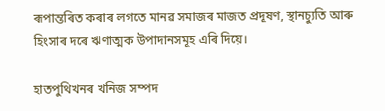ৰূপান্তৰিত কৰাৰ লগতে মানৱ সমাজৰ মাজত প্ৰদূষণ, স্থানচ্যুতি আৰু হিংসাৰ দৰে ঋণাত্মক উপাদানসমূহ এৰি দিয়ে।

হাতপুথিখনৰ খনিজ সম্পদ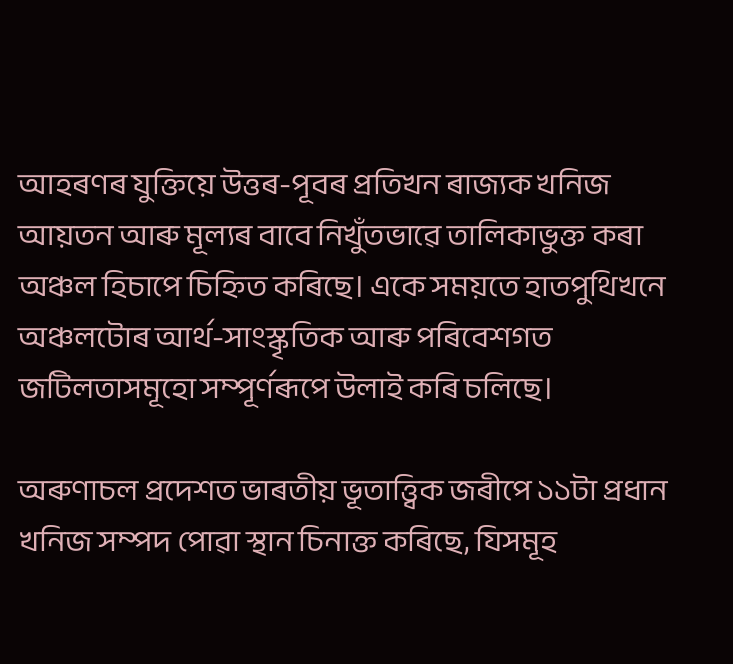আহৰণৰ যুক্তিয়ে উত্তৰ-পূবৰ প্ৰতিখন ৰাজ্যক খনিজ আয়তন আৰু মূল্যৰ বাবে নিখুঁতভাৱে তালিকাভুক্ত কৰা অঞ্চল হিচাপে চিহ্নিত কৰিছে। একে সময়তে হাতপুথিখনে অঞ্চলটোৰ আৰ্থ-সাংস্কৃতিক আৰু পৰিবেশগত জটিলতাসমূহো সম্পূৰ্ণৰূপে উলাই কৰি চলিছে।

অৰুণাচল প্ৰদেশত ভাৰতীয় ভূতাত্ত্বিক জৰীপে ১১টা প্ৰধান খনিজ সম্পদ পোৱা স্থান চিনাক্ত কৰিছে, যিসমূহ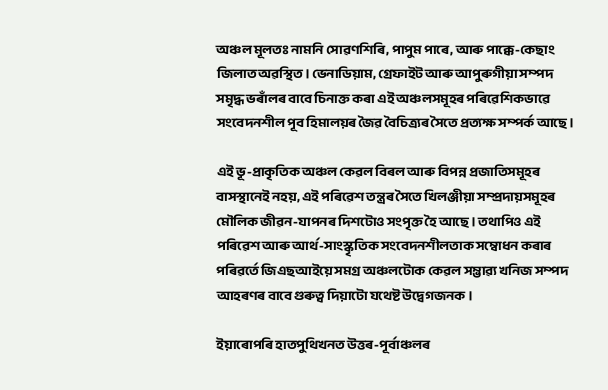অঞ্চল মূলতঃ নামনি সোৱণশিৰি, পাপুম পাৰে, আৰু পাক্কে-কেছাং জিলাত অৱস্থিত। ভেনাডিয়াম, গ্ৰেফাইট আৰু আপুৰুগীয়া সম্পদ সমৃদ্ধ ভৰাঁলৰ বাবে চিনাক্ত কৰা এই অঞ্চলসমূহৰ পৰিৱেশিকভাৱে সংবেদনশীল পূব হিমালয়ৰ জৈৱ বৈচিত্ৰ্যৰ সৈতে প্ৰত্যক্ষ সম্পৰ্ক আছে।

এই ভূ-প্ৰাকৃতিক অঞ্চল কেৱল বিৰল আৰু বিপন্ন প্ৰজাতিসমূহৰ বাসস্থানেই নহয়, এই পৰিৱেশ তন্ত্ৰৰ সৈতে খিলঞ্জীয়া সম্প্ৰদায়সমূহৰ মৌলিক জীৱন-যাপনৰ দিশটোও সংপৃক্ত হৈ আছে। তথাপিও এই পৰিৱেশ আৰু আৰ্থ-সাংস্কৃতিক সংবেদনশীলতাক সম্বোধন কৰাৰ পৰিৱৰ্তে জিএছআইয়ে সমগ্ৰ অঞ্চলটোক কেৱল সম্ভাৱ্য খনিজ সম্পদ আহৰণৰ বাবে গুৰুত্ব দিয়াটো যথেষ্ট উদ্বেগজনক।

ইয়াৰোপৰি হাতপুথিখনত উত্তৰ-পূৰ্বাঞ্চলৰ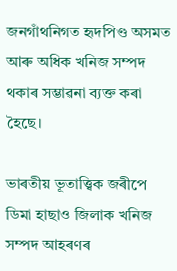জনগাঁথনিগত হৃদপিণ্ড অসমত আৰু অধিক খনিজ সম্পদ থকাৰ সম্ভাৱনা ব্যক্ত কৰা হৈছে।

ভাৰতীয় ভূতাত্ত্বিক জৰীপে ডিমা হাছাও জিলাক খনিজ সম্পদ আহৰণৰ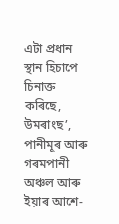এটা প্ৰধান স্থান হিচাপে চিনাক্ত কৰিছে, উমৰাংছ’, পানীমূৰ আৰু গৰমপানী অঞ্চল আৰু ইয়াৰ আশে-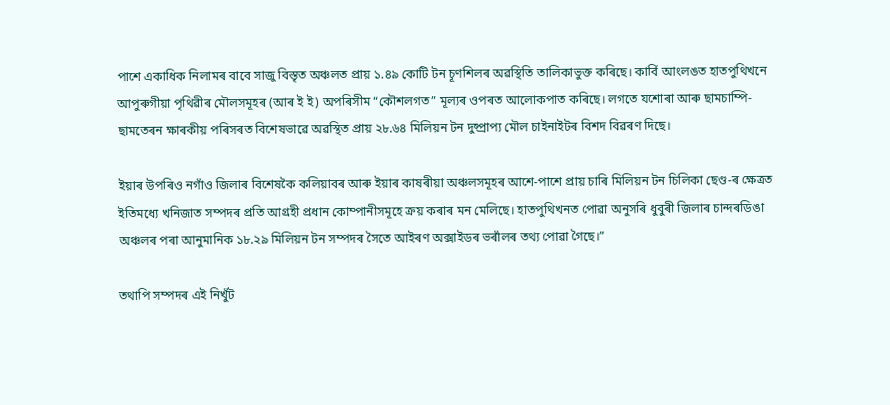পাশে একাধিক নিলামৰ বাবে সাজু বিস্তৃত অঞ্চলত প্ৰায় ১.৪৯ কোটি টন চূণশিলৰ অৱস্থিতি তালিকাভুক্ত কৰিছে। কাৰ্বি আংলঙত হাতপুথিখনে আপুৰুগীয়া পৃথিৱীৰ মৌলসমূহৰ (আৰ ই ই) অপৰিসীম “কৌশলগত” মূল্যৰ ওপৰত আলোকপাত কৰিছে। লগতে যশোৰা আৰু ছামচাম্পি-ছামতেৰন ক্ষাৰকীয় পৰিসৰত বিশেষভাৱে অৱস্থিত প্ৰায় ২৮.৬৪ মিলিয়ন টন দুষ্প্ৰাপ্য মৌল চাইনাইটৰ বিশদ বিৱৰণ দিছে।

ইয়াৰ উপৰিও নগাঁও জিলাৰ বিশেষকৈ কলিয়াবৰ আৰু ইয়াৰ কাষৰীয়া অঞ্চলসমূহৰ আশে-পাশে প্ৰায় চাৰি মিলিয়ন টন চিলিকা ছেণ্ড-ৰ ক্ষেত্ৰত ইতিমধ্যে খনিজাত সম্পদৰ প্ৰতি আগ্ৰহী প্ৰধান কোম্পানীসমূহে ক্ৰয় কৰাৰ মন মেলিছে। হাতপুথিখনত পোৱা অনুসৰি ধুবুৰী জিলাৰ চান্দৰডিঙা অঞ্চলৰ পৰা আনুমানিক ১৮.২৯ মিলিয়ন টন সম্পদৰ সৈতে আইৰণ অক্সাইডৰ ভৰাঁলৰ তথ্য পোৱা গৈছে।”

তথাপি সম্পদৰ এই নিখুঁট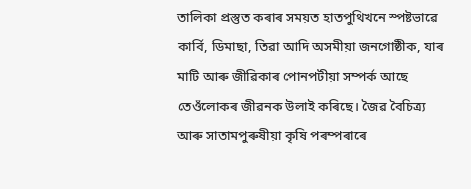তালিকা প্ৰস্তুত কৰাৰ সময়ত হাতপুথিখনে স্পষ্টভাৱে কাৰ্বি, ডিমাছা, তিৱা আদি অসমীয়া জনগোষ্ঠীক, যাৰ মাটি আৰু জীৱিকাৰ পোনপটীয়া সম্পৰ্ক আছে তেওঁলোকৰ জীৱনক উলাই কৰিছে। জৈৱ বৈচিত্ৰ্য আৰু সাতামপুৰুষীয়া কৃষি পৰম্পৰাৰে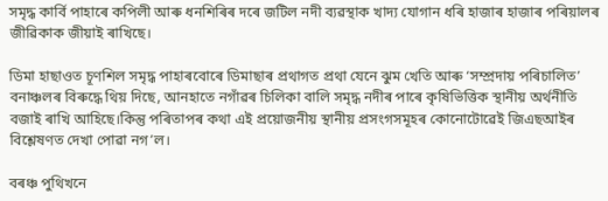সমৃদ্ধ কাৰ্বি পাহাৰে কপিলী আৰু ধনশিৰিৰ দৰে জটিল নদী ব্যৱস্থাক খাদ্য যোগান ধৰি হাজাৰ হাজাৰ পৰিয়ালৰ জীৱিকাক জীয়াই ৰাখিছে।

ডিমা হাছাওত চূণশিল সমৃদ্ধ পাহাৰবোৰে ডিমাছাৰ প্ৰথাগত প্ৰথা যেনে ঝুম খেতি আৰু ‘সম্প্ৰদায় পৰিচালিত’ বনাঞ্চলৰ বিৰুদ্ধে থিয় দিছে, আনহাতে নগাঁৱৰ চিলিকা বালি সমৃদ্ধ নদীৰ পাৰে কৃষিভিত্তিক স্থানীয় অৰ্থনীতি বজাই ৰাখি আহিছে।কিন্তু পৰিতাপৰ কথা এই প্ৰয়োজনীয় স্থানীয় প্ৰসংগসমূহৰ কোনোটোৱেই জিএছআইৰ বিশ্লেষণত দেখা পোৱা নগ’ল।

বৰঞ্চ পুথিখনে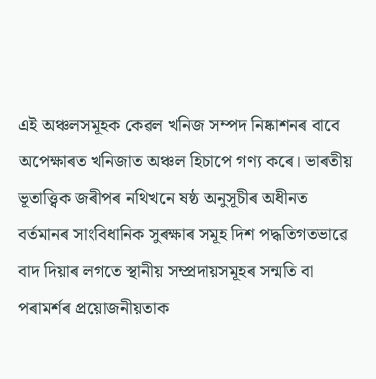এই অঞ্চলসমূহক কেৱল খনিজ সম্পদ নিষ্কাশনৰ বাবে অপেক্ষাৰত খনিজাত অঞ্চল হিচাপে গণ্য কৰে। ভাৰতীয় ভূতাত্ত্বিক জৰীপৰ নথিখনে ষষ্ঠ অনুসূচীৰ অধীনত বৰ্তমানৰ সাংবিধানিক সুৰক্ষাৰ সমূহ দিশ পদ্ধতিগতভাৱে বাদ দিয়াৰ লগতে স্থানীয় সম্প্ৰদায়সমূহৰ সন্মতি বা পৰামৰ্শৰ প্ৰয়োজনীয়তাক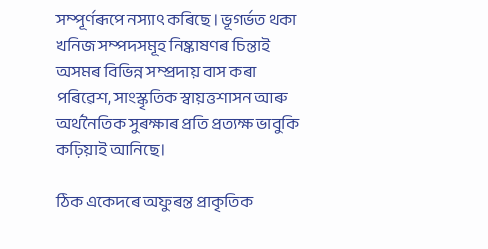সম্পূৰ্ণৰূপে নস্যাৎ কৰিছে । ভূগৰ্ভত থকা খনিজ সম্পদসমূহ নিষ্কাষণৰ চিন্তাই অসমৰ বিভিন্ন সম্প্ৰদায় বাস কৰা পৰিৱেশ, সাংস্কৃতিক স্বায়ত্তশাসন আৰু অৰ্থনৈতিক সুৰক্ষাৰ প্ৰতি প্ৰত্যক্ষ ভাবুকি কঢ়িয়াই আনিছে।

ঠিক একেদৰে অফুৰন্ত প্ৰাকৃতিক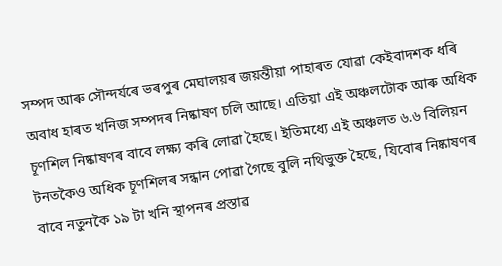সম্পদ আৰু সৌন্দৰ্যৰে ভৰপুৰ মেঘালয়ৰ জয়ন্তীয়া পাহাৰত যোৱা কেইবাদশক ধৰি অবাধ হাৰত খনিজ সম্পদৰ নিষ্কাষণ চলি আছে। এতিয়া এই অঞ্চলটোক আৰু অধিক চূণশিল নিষ্কাষণৰ বাবে লক্ষ্য কৰি লোৱা হৈছে। ইতিমধ্যে এই অঞ্চলত ৬.৬ বিলিয়ন টনতকৈও অধিক চূণশিলৰ সন্ধান পোৱা গৈছে বুলি নথিভুক্ত হৈছে, যিবোৰ নিষ্কাষণৰ বাবে নতুনকৈ ১৯ টা খনি স্থাপনৰ প্ৰস্তাৱ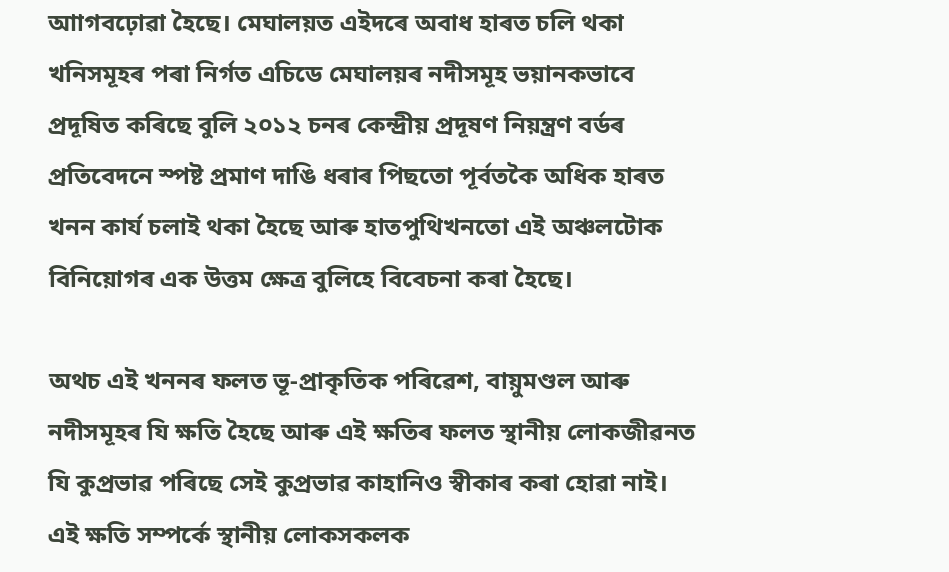আাগবঢ়োৱা হৈছে। মেঘালয়ত এইদৰে অবাধ হাৰত চলি থকা খনিসমূহৰ পৰা নিৰ্গত এচিডে মেঘালয়ৰ নদীসমূহ ভয়ানকভাবে প্ৰদূষিত কৰিছে বুলি ২০১২ চনৰ কেন্দ্ৰীয় প্ৰদূষণ নিয়ন্ত্ৰণ বৰ্ডৰ প্ৰতিবেদনে স্পষ্ট প্ৰমাণ দাঙি ধৰাৰ পিছতো পূৰ্বতকৈ অধিক হাৰত খনন কাৰ্য চলাই থকা হৈছে আৰু হাতপুথিখনতো এই অঞ্চলটোক বিনিয়োগৰ এক উত্তম ক্ষেত্ৰ বুলিহে বিবেচনা কৰা হৈছে।

অথচ এই খননৰ ফলত ভূ-প্ৰাকৃতিক পৰিৱেশ, বায়ুমণ্ডল আৰু নদীসমূহৰ যি ক্ষতি হৈছে আৰু এই ক্ষতিৰ ফলত স্থানীয় লোকজীৱনত যি কুপ্ৰভাৱ পৰিছে সেই কুপ্ৰভাৱ কাহানিও স্বীকাৰ কৰা হোৱা নাই। এই ক্ষতি সম্পৰ্কে স্থানীয় লোকসকলক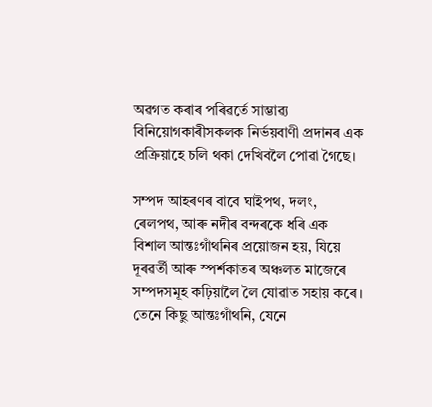অৱগত কৰাৰ পৰিৱৰ্তে সাম্ভাৱ্য বিনিয়োগকাৰীসকলক নিৰ্ভয়বাণী প্ৰদানৰ এক প্ৰক্ৰিয়াহে চলি থকা দেখিবলৈ পোৱা গৈছে।

সম্পদ আহৰণৰ বাবে ঘাইপথ, দলং, ৰেলপথ, আৰু নদীৰ বন্দৰকে ধৰি এক বিশাল আন্তঃগাঁথনিৰ প্ৰয়োজন হয়, যিয়ে দূৰৱৰ্তী আৰু স্পৰ্শকাতৰ অঞ্চলত মাজেৰে সম্পদসমূহ কঢ়িয়ালৈ লৈ যোৱাত সহায় কৰে। তেনে কিছু আন্তঃগাঁথনি, যেনে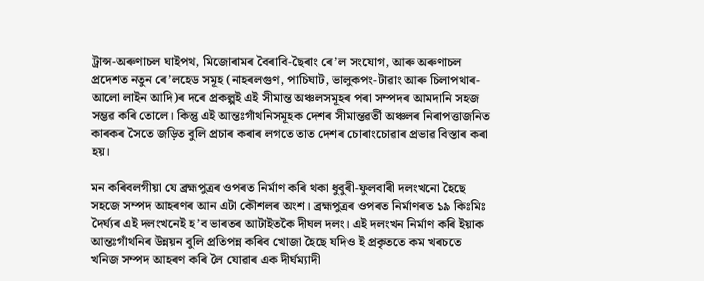ট্ৰান্স-অৰুণাচল ঘাইপথ, মিজোৰামৰ বৈৰাবি-ছৈৰাং ৰে’ল সংযোগ, আৰু অৰুণাচল প্ৰদেশত নতুন ৰে’লহেড সমূহ (নাহৰলগুণ, পাচিঘাট, ভালুকপং-টাৱাং আৰু চিলাপথাৰ-আলো লাইন আদি)ৰ দৰে প্ৰকল্পই এই সীমান্ত অঞ্চলসমূহৰ পৰা সম্পদৰ আমদানি সহজ সম্ভৱ কৰি তোলে। কিন্তু এই আন্তঃগাঁথনিসমূহক দেশৰ সীমান্তৱৰ্তী অঞ্চলৰ নিৰাপত্তাজনিত কাৰকৰ সৈতে জড়িত বুলি প্ৰচাৰ কৰাৰ লগতে তাত দেশৰ চোৰাংচোৱাৰ প্ৰভাৱ বিস্তাৰ কৰা হয়।

মন কৰিবলগীয়া যে ব্ৰহ্মপুত্ৰৰ ওপৰত নিৰ্মাণ কৰি থকা ধুবুৰী-ফুলবাৰী দলংখনো হৈছে সহজে সম্পদ আহৰণৰ আন এটা কৌশলৰ অংশ। ব্ৰহ্মপুত্ৰৰ ওপৰত নিৰ্মাণৰত ১৯ কিঃমিঃ দৈৰ্ঘ্যৰ এই দলংখনেই হ’ব ভাৰতৰ আটাইতকৈ দীঘল দলং। এই দলংখন নিৰ্মাণ কৰি ইয়াক আন্তঃগাঁথনিৰ উন্নয়ন বুলি প্ৰতিপন্ন কৰিব খোজা হৈছে যদিও ই প্ৰকৃততে কম খৰচতে খনিজ সম্পদ আহৰণ কৰি লৈ যোৱাৰ এক দীৰ্ঘম্যাদী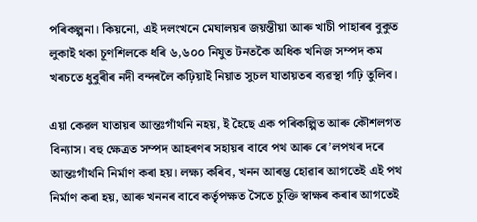পৰিকল্পনা। কিয়নো, এই দলংখনে মেঘালয়ৰ জয়ন্তীয়া আৰু খাচী পাহাৰৰ বুকুত লুকাই থকা চূণশিলকে ধৰি ৬,৬০০ নিযুত টনতকৈ অধিক খনিজ সম্পদ কম খৰচতে ধুবুৰীৰ নদী বন্দৰলৈ কঢ়িয়াই নিয়াত সুচল যাতায়তৰ ব্যৱস্থা গঢ়ি তুলিব।

এয়া কেৱল যাতায়ৰ আন্তঃগাঁথনি নহয়, ই হৈছে এক পৰিকল্পিত আৰু কৌশলগত বিন্যাস। বহু ক্ষেত্ৰত সম্পদ আহৰণৰ সহায়ৰ বাবে পথ আৰু ৰে’লপথৰ দৰে আন্তঃগাঁথনি নিৰ্মাণ কৰা হয়। লক্ষ্য কৰিব, খনন আৰম্ভ হোৱাৰ আগতেই এই পথ নিৰ্মাণ কৰা হয়, আৰু খননৰ বাবে কৰ্তৃপক্ষত সৈতে চুক্তি স্বাক্ষৰ কৰাৰ আগতেই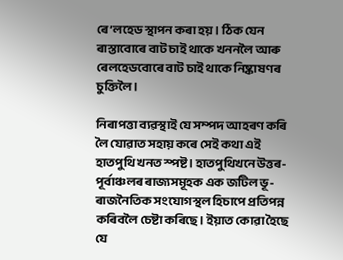ৰে’লহেড স্থাপন কৰা হয়। ঠিক যেন ৰাস্তাবোৰে বাট চাই থাকে খননলৈ আৰু ৰেলহেডবোৰে বাট চাই থাকে নিষ্কাষণৰ চুক্তিলৈ।

নিৰাপত্তা ব্যৱস্থাই যে সম্পদ আহৰণ কৰি লৈ যোৱাত সহায় কৰে সেই কথা এই হাতপুথি খনত স্পষ্ট। হাতপুথিখনে উত্তৰ-পূৰ্বাঞ্চলৰ ৰাজ্যসমূহক এক জটিল ভূ-ৰাজনৈতিক সংযোগস্থল হিচাপে প্ৰতিপন্ন কৰিবলৈ চেষ্টা কৰিছে। ইয়াত কোৱা হৈছে যে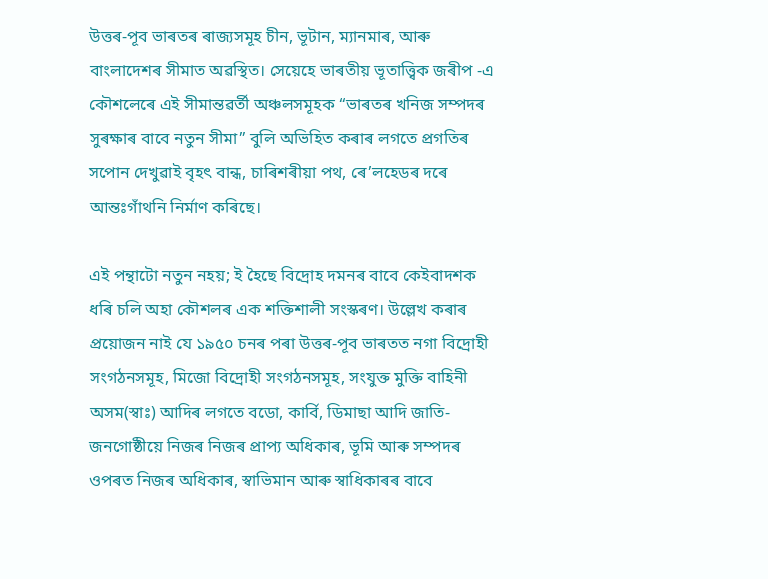উত্তৰ-পূব ভাৰতৰ ৰাজ্যসমূহ চীন, ভূটান, ম্যানমাৰ, আৰু বাংলাদেশৰ সীমাত অৱস্থিত। সেয়েহে ভাৰতীয় ভূতাত্ত্বিক জৰীপ -এ কৌশলেৰে এই সীমান্তৱৰ্তী অঞ্চলসমূহক “ভাৰতৰ খনিজ সম্পদৰ সুৰক্ষাৰ বাবে নতুন সীমা” বুলি অভিহিত কৰাৰ লগতে প্ৰগতিৰ সপোন দেখুৱাই বৃহৎ বান্ধ, চাৰিশৰীয়া পথ, ৰে’লহেডৰ দৰে আন্তঃগাঁথনি নিৰ্মাণ কৰিছে।

এই পন্থাটো নতুন নহয়; ই হৈছে বিদ্ৰোহ দমনৰ বাবে কেইবাদশক ধৰি চলি অহা কৌশলৰ এক শক্তিশালী সংস্কৰণ। উল্লেখ কৰাৰ প্ৰয়োজন নাই যে ১৯৫০ চনৰ পৰা উত্তৰ-পূব ভাৰতত নগা বিদ্ৰোহী সংগঠনসমূহ, মিজো বিদ্ৰোহী সংগঠনসমূহ, সংযুক্ত মুক্তি বাহিনী অসম(স্বাঃ) আদিৰ লগতে বডো, কাৰ্বি, ডিমাছা আদি জাতি-জনগোষ্ঠীয়ে নিজৰ নিজৰ প্ৰাপ্য অধিকাৰ, ভূমি আৰু সম্পদৰ ওপৰত নিজৰ অধিকাৰ, স্বাভিমান আৰু স্বাধিকাৰৰ বাবে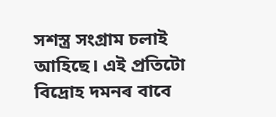সশস্ত্ৰ সংগ্ৰাম চলাই আহিছে। এই প্ৰতিটো বিদ্ৰোহ দমনৰ বাবে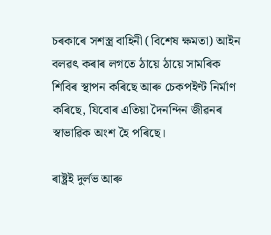চৰকাৰে সশস্ত্ৰ বাহিনী (বিশেষ ক্ষমতা) আইন বলৱৎ কৰাৰ লগতে ঠায়ে ঠায়ে সামৰিক শিবিৰ স্থাপন কৰিছে আৰু চেকপইণ্ট নিৰ্মাণ কৰিছে, যিবোৰ এতিয়া দৈনন্দিন জীৱনৰ স্বাভাৱিক অংশ হৈ পৰিছে।

ৰাষ্ট্ৰই দুৰ্লভ আৰু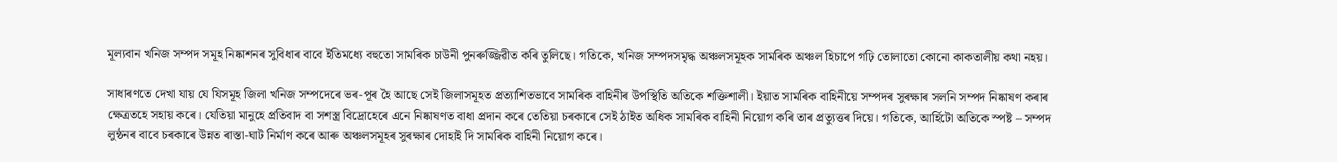মূল্যবান খনিজ সম্পদ সমূহ নিষ্কাশনৰ সুবিধাৰ বাবে ইতিমধ্যে বহুতো সামৰিক চাউনী পুনৰুজ্জিৱীত কৰি তুলিছে। গতিকে, খনিজ সম্পদসমৃদ্ধ অঞ্চলসমূহক সামৰিক অঞ্চল হিচাপে গঢ়ি তোলাতো কোনো কাকতালীয় কথা নহয়।

সাধাৰণতে দেখা যায় যে যিসমূহ জিলা খনিজ সম্পদেৰে ভৰ-পূৰ হৈ আছে সেই জিলাসমূহত প্ৰত্যাশিতভাবে সামৰিক বাহিনীৰ উপস্থিতি অতিকে শক্তিশালী। ইয়াত সামৰিক বাহিনীয়ে সম্পদৰ সুৰক্ষাৰ সলনি সম্পদ নিষ্কাষণ কৰাৰ ক্ষেত্ৰতহে সহায় কৰে। যেতিয়া মানুহে প্ৰতিবাদ বা সশস্ত্ৰ বিদ্ৰোহেৰে এনে নিষ্কাষণত বাধা প্ৰদান কৰে তেতিয়া চৰকাৰে সেই ঠাইত অধিক সামৰিক বাহিনী নিয়োগ কৰি তাৰ প্ৰত্যুত্তৰ দিয়ে। গতিকে, আৰ্হিটো অতিকে স্পষ্ট – সম্পদ লুন্ঠনৰ বাবে চৰকাৰে উন্নত ৰাস্তা-ঘাট নিৰ্মাণ কৰে আৰু অঞ্চলসমূহৰ সুৰক্ষাৰ দোহাই দি সামৰিক বাহিনী নিয়োগ কৰে।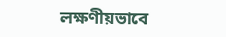লক্ষণীয়ভাবে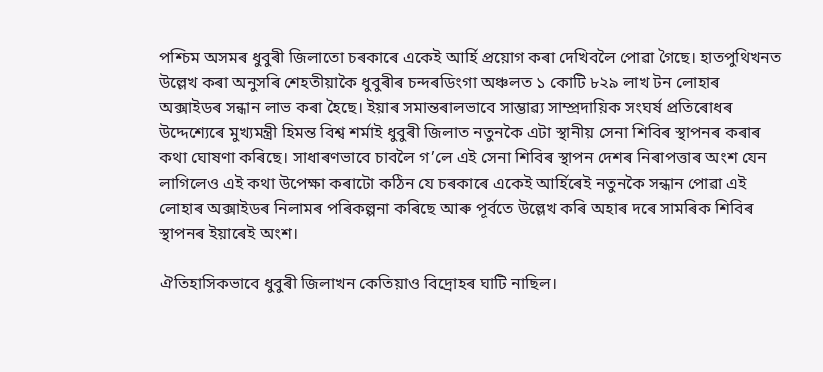পশ্চিম অসমৰ ধুবুৰী জিলাতো চৰকাৰে একেই আৰ্হি প্ৰয়োগ কৰা দেখিবলৈ পোৱা গৈছে। হাতপুথিখনত উল্লেখ কৰা অনুসৰি শেহতীয়াকৈ ধুবুৰীৰ চন্দৰডিংগা অঞ্চলত ১ কোটি ৮২৯ লাখ টন লোহাৰ অক্সাইডৰ সন্ধান লাভ কৰা হৈছে। ইয়াৰ সমান্তৰালভাবে সাম্ভাৱ্য সাম্প্ৰদায়িক সংঘৰ্ষ প্ৰতিৰোধৰ উদ্দেশ্যেৰে মুখ্যমন্ত্ৰী হিমন্ত বিশ্ব শৰ্মাই ধুবুৰী জিলাত নতুনকৈ এটা স্থানীয় সেনা শিবিৰ স্থাপনৰ কৰাৰ কথা ঘোষণা কৰিছে। সাধাৰণভাবে চাবলৈ গ’লে এই সেনা শিবিৰ স্থাপন দেশৰ নিৰাপত্তাৰ অংশ যেন লাগিলেও এই কথা উপেক্ষা কৰাটো কঠিন যে চৰকাৰে একেই আৰ্হিৰেই নতুনকৈ সন্ধান পোৱা এই লোহাৰ অক্সাইডৰ নিলামৰ পৰিকল্পনা কৰিছে আৰু পূৰ্বতে উল্লেখ কৰি অহাৰ দৰে সামৰিক শিবিৰ স্থাপনৰ ইয়াৰেই অংশ।

ঐতিহাসিকভাবে ধুবুৰী জিলাখন কেতিয়াও বিদ্ৰোহৰ ঘাটি নাছিল।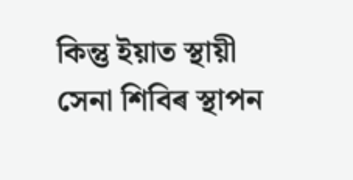কিন্তু ইয়াত স্থায়ী সেনা শিবিৰ স্থাপন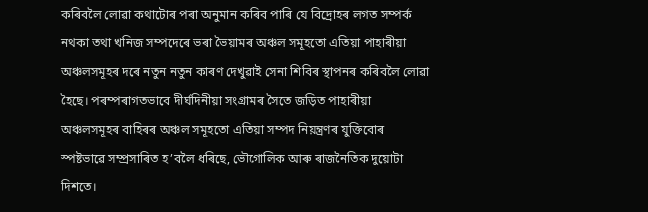কৰিবলৈ লোৱা কথাটোৰ পৰা অনুমান কৰিব পাৰি যে বিদ্ৰোহৰ লগত সম্পৰ্ক নথকা তথা খনিজ সম্পদেৰে ভৰা ভৈয়ামৰ অঞ্চল সমূহতো এতিয়া পাহাৰীয়া অঞ্চলসমূহৰ দৰে নতুন নতুন কাৰণ দেখুৱাই সেনা শিবিৰ স্থাপনৰ কৰিবলৈ লোৱা হৈছে। পৰম্পৰাগতভাবে দীৰ্ঘদিনীয়া সংগ্ৰামৰ সৈতে জড়িত পাহাৰীয়া অঞ্চলসমূহৰ বাহিৰৰ অঞ্চল সমূহতো এতিয়া সম্পদ নিয়ন্ত্ৰণৰ যুক্তিবোৰ স্পষ্টভাৱে সম্প্ৰসাৰিত হ’বলৈ ধৰিছে, ভৌগোলিক আৰু ৰাজনৈতিক দুয়োটা দিশতে।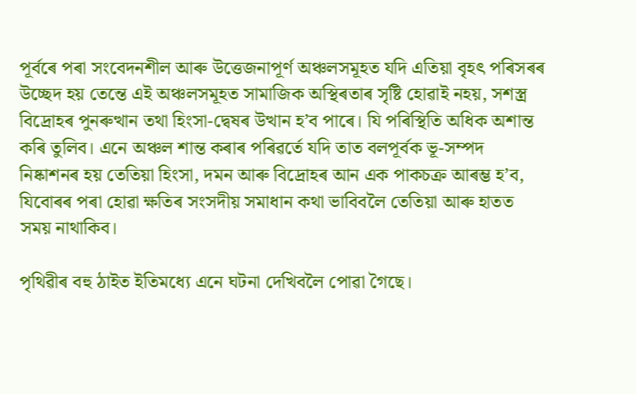পূৰ্বৰে পৰা সংবেদনশীল আৰু উত্তেজনাপূৰ্ণ অঞ্চলসমূহত যদি এতিয়া বৃহৎ পৰিসৰৰ উচ্ছেদ হয় তেন্তে এই অঞ্চলসমূহত সামাজিক অস্থিৰতাৰ সৃষ্টি হোৱাই নহয়, সশস্ত্ৰ বিদ্ৰোহৰ পুনৰুত্থান তথা হিংসা-দ্বেষৰ উত্থান হ’ব পাৰে। যি পৰিস্থিতি অধিক অশান্ত কৰি তুলিব। এনে অঞ্চল শান্ত কৰাৰ পৰিৱৰ্তে যদি তাত বলপূৰ্বক ভূ-সম্পদ নিষ্কাশনৰ হয় তেতিয়া হিংসা, দমন আৰু বিদ্ৰোহৰ আন এক পাকচক্ৰ আৰম্ভ হ’ব, যিবোৰৰ পৰা হোৱা ক্ষতিৰ সংসদীয় সমাধান কথা ভাবিবলৈ তেতিয়া আৰু হাতত সময় নাথাকিব।

পৃথিৱীৰ বহু ঠাইত ইতিমধ্যে এনে ঘটনা দেখিবলৈ পোৱা গৈছে।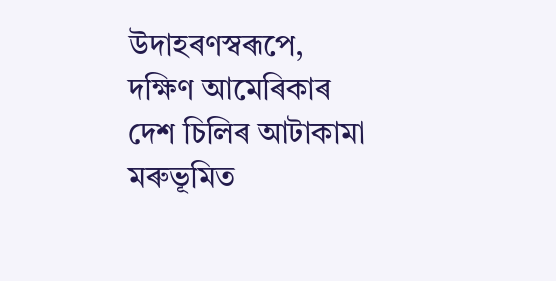উদাহৰণস্বৰূপে, দক্ষিণ আমেৰিকাৰ দেশ চিলিৰ আটাকামা মৰুভূমিত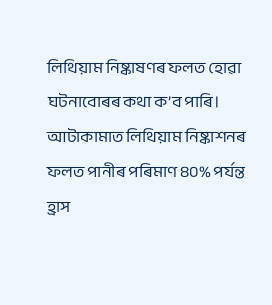লিথিয়াম নিষ্কাষণৰ ফলত হোৱা ঘটনাবোৰৰ কথা ক’ব পাৰি। আটাকামাত লিথিয়াম নিষ্কাশনৰ ফলত পানীৰ পৰিমাণ ৪০% পৰ্যন্ত হ্ৰাস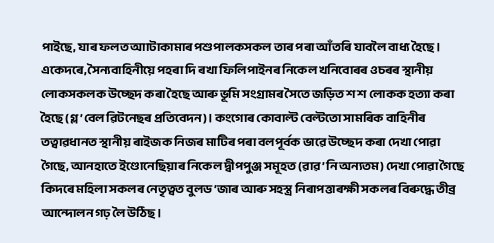পাইছে, যাৰ ফলত আাটাকামাৰ পশুপালকসকল তাৰ পৰা আঁতৰি যাবলৈ বাধ্য হৈছে। একেদৰে, সৈন্যবাহিনীয়ে পহৰা দি ৰখা ফিলিপাইনৰ নিকেল খনিবোৰৰ ওচৰৰ স্থানীয় লোকসকলক উচ্ছেদ কৰা হৈছে আৰু ভূমি সংগ্ৰামৰ সৈতে জড়িত শ শ লোকক হত্যা কৰা হৈছে (গ্ল’বেল ৱিটনেছৰ প্ৰতিবেদন)। কংগোৰ কোবাল্ট বেল্টতো সামৰিক বাহিনীৰ তত্বাৱধানত স্থানীয় ৰাইজক নিজৰ মাটিৰ পৰা বলপূৰ্বক ভাৱে উচ্ছেদ কৰা দেখা পোৱা গৈছে, আনহাতে ইণ্ডোনেছিয়াৰ নিকেল দ্বীপপুঞ্জ সমূহত (ৱাৱ’নি অন্যতম) দেখা পোৱা গৈছে কিদৰে মহিলা সকলৰ নেতৃত্বত বুলড’জাৰ আৰু সহস্ত্ৰ নিৰাপত্তাৰক্ষী সকলৰ বিৰুদ্ধে তীব্ৰ আন্দোলন গঢ় লৈ উঠিছ।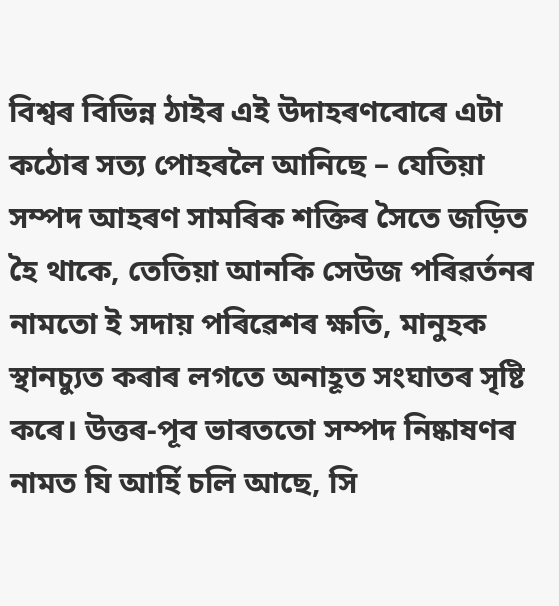বিশ্বৰ বিভিন্ন ঠাইৰ এই উদাহৰণবোৰে এটা কঠোৰ সত্য পোহৰলৈ আনিছে – যেতিয়া সম্পদ আহৰণ সামৰিক শক্তিৰ সৈতে জড়িত হৈ থাকে, তেতিয়া আনকি সেউজ পৰিৱৰ্তনৰ নামতো ই সদায় পৰিৱেশৰ ক্ষতি, মানুহক স্থানচ্যুত কৰাৰ লগতে অনাহূত সংঘাতৰ সৃষ্টি কৰে। উত্তৰ-পূব ভাৰততো সম্পদ নিষ্কাষণৰ নামত যি আৰ্হি চলি আছে, সি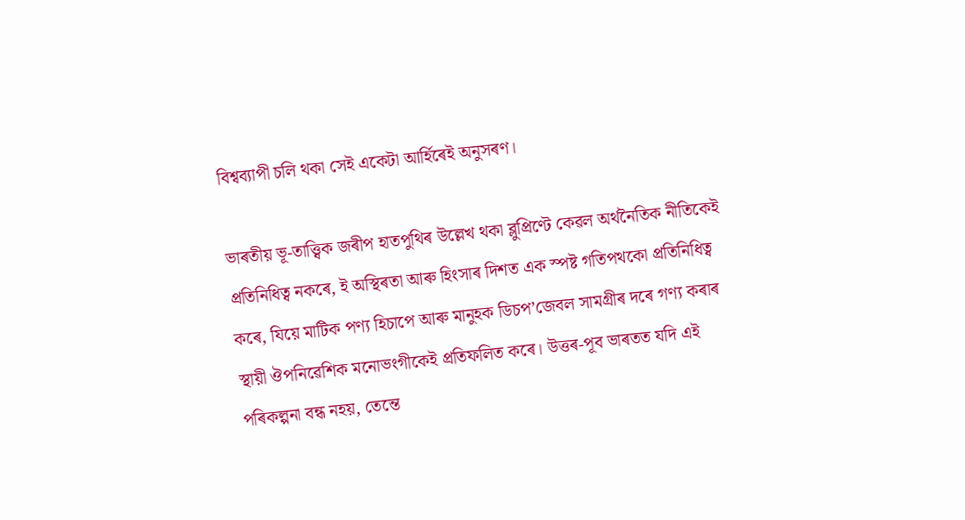বিশ্বব্যাপী চলি থকা সেই একেটা আৰ্হিৰেই অনুসৰণ।

ভাৰতীয় ভূ-তাত্ত্বিক জৰীপ হাতপুথিৰ উল্লেখ থকা ব্লুপ্ৰিণ্টে কেৱল অৰ্থনৈতিক নীতিকেই প্ৰতিনিধিত্ব নকৰে, ই অস্থিৰতা আৰু হিংসাৰ দিশত এক স্পষ্ট গতিপথকো প্ৰতিনিধিত্ব কৰে, যিয়ে মাটিক পণ্য হিচাপে আৰু মানুহক ডিচপ’জেবল সামগ্ৰীৰ দৰে গণ্য কৰাৰ স্থায়ী ঔপনিৱেশিক মনোভংগীকেই প্ৰতিফলিত কৰে। উত্তৰ-পূব ভাৰতত যদি এই পৰিকল্পনা বন্ধ নহয়, তেন্তে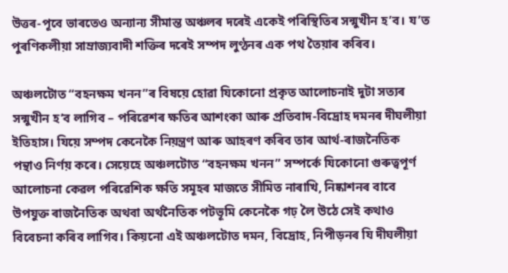উত্তৰ-পূবে ভাৰতেও অন্যান্য সীমান্ত অঞ্চলৰ দৰেই একেই পৰিস্থিতিৰ সন্মুখীন হ’ব। য’ত পুৰণিকলীয়া সাম্ৰাজ্যবাদী শক্তিৰ দৰেই সম্পদ লুণ্ঠনৰ এক পথ তৈয়াৰ কৰিব।

অঞ্চলটোত “বহনক্ষম খনন”ৰ বিষয়ে হোৱা যিকোনো প্ৰকৃত আলোচনাই দুটা সত্যৰ সন্মুখীন হ’ব লাগিব – পৰিৱেশৰ ক্ষতিৰ আশংকা আৰু প্ৰতিবাদ-বিদ্ৰোহ দমনৰ দীঘলীয়া ইতিহাস। যিয়ে সম্পদ কেনেকৈ নিয়ন্ত্ৰণ আৰু আহৰণ কৰিব তাৰ আৰ্থ-ৰাজনৈতিক পন্থাও নিৰ্ণয় কৰে। সেয়েহে অঞ্চলটোত “বহনক্ষম খনন” সম্পৰ্কে যিকোনো গুৰুত্বপূৰ্ণ আলোচনা কেৱল পৰিৱেশিক ক্ষতি সমূহৰ মাজতে সীমিত নাৰাখি, নিষ্কাশনৰ বাবে উপযুক্ত ৰাজনৈতিক অথবা অৰ্থনৈতিক পটভূমি কেনেকৈ গঢ় লৈ উঠে সেই কথাও বিবেচনা কৰিব লাগিব। কিয়নো এই অঞ্চলটোত দমন, বিদ্ৰোহ, নিপীড়নৰ যি দীঘলীয়া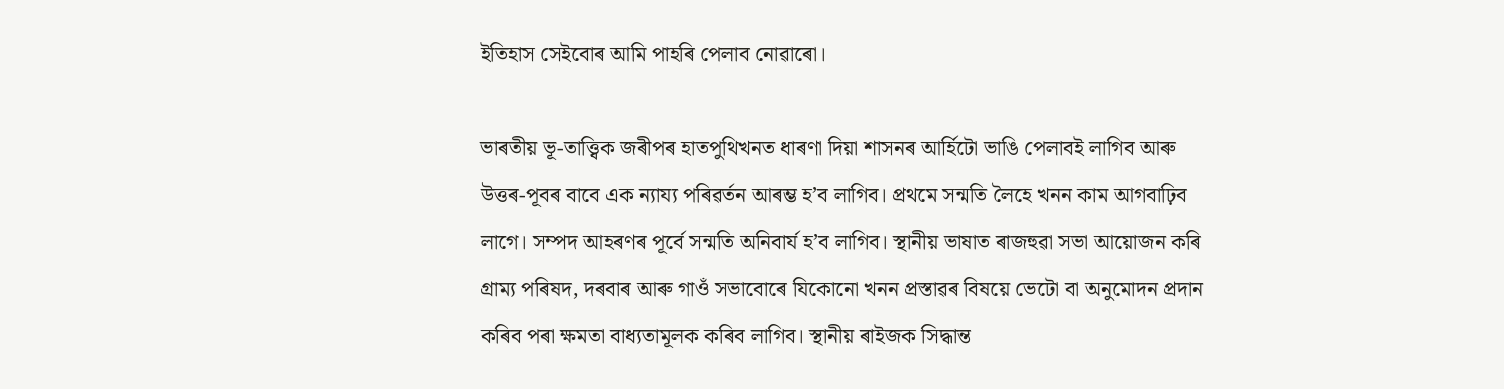ইতিহাস সেইবোৰ আমি পাহৰি পেলাব নোৱাৰো।

ভাৰতীয় ভূ-তাত্ত্বিক জৰীপৰ হাতপুথিখনত ধাৰণা দিয়া শাসনৰ আৰ্হিটো ভাঙি পেলাবই লাগিব আৰু উত্তৰ-পূবৰ বাবে এক ন্যায্য পৰিৱৰ্তন আৰম্ভ হ’ব লাগিব। প্ৰথমে সন্মতি লৈহে খনন কাম আগবাঢ়িব লাগে। সম্পদ আহৰণৰ পূৰ্বে সন্মতি অনিবাৰ্য হ’ব লাগিব। স্থানীয় ভাষাত ৰাজহুৱা সভা আয়োজন কৰি গ্ৰাম্য পৰিষদ, দৰবাৰ আৰু গাওঁ সভাবোৰে যিকোনো খনন প্ৰস্তাৱৰ বিষয়ে ভেটো বা অনুমোদন প্ৰদান কৰিব পৰা ক্ষমতা বাধ্যতামূলক কৰিব লাগিব। স্থানীয় ৰাইজক সিদ্ধান্ত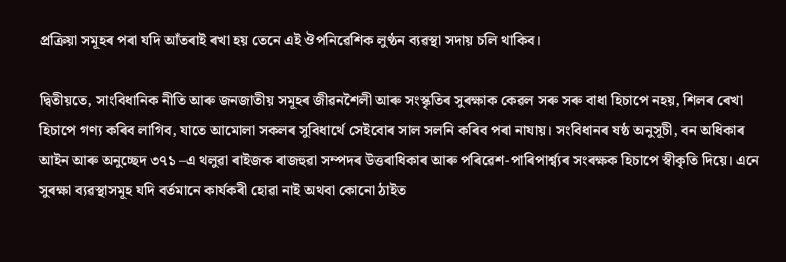প্ৰক্ৰিয়া সমূহৰ পৰা যদি আঁতৰাই ৰখা হয় তেনে এই ঔপনিৱেশিক লুণ্ঠন ব্যৱস্থা সদায় চলি থাকিব।

দ্বিতীয়তে, সাংবিধানিক নীতি আৰু জনজাতীয় সমূহৰ জীৱনশৈলী আৰু সংস্কৃতিৰ সুৰক্ষাক কেৱল সৰু সৰু বাধা হিচাপে নহয়, শিলৰ ৰেখা হিচাপে গণ্য কৰিব লাগিব, যাতে আমোলা সকলৰ সুবিধাৰ্থে সেইবোৰ সাল সলনি কৰিব পৰা নাযায়। সংবিধানৰ ষষ্ঠ অনুসূচী, বন অধিকাৰ আইন আৰু অনুচ্ছেদ ৩৭১ –এ থলুৱা ৰাইজক ৰাজহুৱা সম্পদৰ উত্তৰাধিকাৰ আৰু পৰিৱেশ-পাৰিপাৰ্শ্ব্যৰ সংৰক্ষক হিচাপে স্বীকৃতি দিয়ে। এনে সুৰক্ষা ব্যৱস্থাসমূহ যদি বৰ্তমানে কাৰ্যকৰী হোৱা নাই অথবা কোনো ঠাইত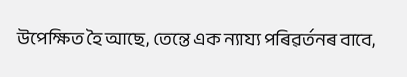উপেক্ষিত হৈ আছে, তেন্তে এক ন্যায্য পৰিৱৰ্তনৰ বাবে,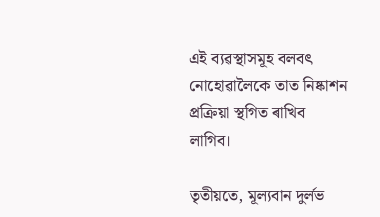এই ব্যৱস্থাসমূহ বলবৎ নোহোৱালৈকে তাত নিষ্কাশন প্ৰক্ৰিয়া স্থগিত ৰাখিব লাগিব।

তৃতীয়তে, মূল্যবান দুৰ্লভ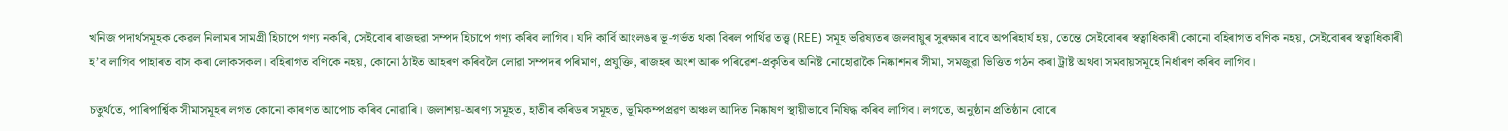খনিজ পদাৰ্থসমূহক কেৱল নিলামৰ সামগ্ৰী হিচাপে গণ্য নকৰি, সেইবোৰ ৰাজহুৱা সম্পদ হিচাপে গণ্য কৰিব লাগিব। যদি কাৰ্বি আংলঙৰ ভূ-গৰ্ভত থকা বিৰল পাৰ্থিৱ তত্ত্ব (REE) সমূহ ভৱিষ্যতৰ জলবায়ুৰ সুৰক্ষাৰ বাবে অপৰিহাৰ্য হয়, তেন্তে সেইবোৰৰ স্বত্বাধিকাৰী কোনো বহিৰাগত বণিক নহয়, সেইবোৰৰ স্বত্বাধিকাৰী হ’ব লাগিব পাহাৰত বাস কৰা লোকসকল। বহিৰাগত বণিকে নহয়, কোনো ঠাইত আহৰণ কৰিবলৈ লোৱা সম্পদৰ পৰিমাণ, প্ৰযুক্তি, ৰাজহৰ অংশ আৰু পৰিৱেশ-প্ৰকৃতিৰ অনিষ্ট নোহোৱাকৈ নিষ্কাশনৰ সীমা, সমজুৱা ভিত্তিত গঠন কৰা ট্ৰাষ্ট অথবা সমবায়সমূহে নিৰ্ধাৰণ কৰিব লাগিব।

চতুৰ্থতে, পাৰিপাৰ্শ্বিক সীমাসমূহৰ লগত কোনো কাৰণত আপোচ কৰিব নোৱাৰি। জলাশয়-অৰণ্য সমূহত, হাতীৰ কৰিডৰ সমূহত, ভূমিকম্পপ্ৰৱণ অঞ্চল আদিত নিষ্কাষণ স্থায়ীভাবে নিষিদ্ধ কৰিব লাগিব। লগতে, অনুষ্ঠান প্ৰতিষ্ঠান বোৰে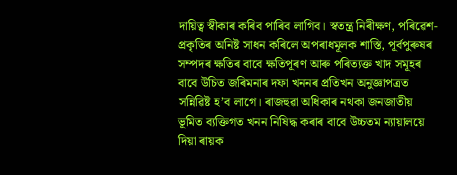দায়িত্ব স্বীকাৰ কৰিব পাৰিব লাগিব। স্বতন্ত্ৰ নিৰীক্ষণ, পৰিৱেশ-প্ৰকৃতিৰ অনিষ্ট সাধন কৰিলে অপৰাধমূলক শাস্তি, পূৰ্বপুৰুষৰ সম্পদৰ ক্ষতিৰ বাবে ক্ষতিপূৰণ আৰু পৰিত্যক্ত খাদ সমূহৰ বাবে উচিত জৰিমনাৰ দফা খননৰ প্ৰতিখন অনুজ্ঞাপত্ৰত সন্নিৱিষ্ট হ’ব লাগে। ৰাজহুৱা অধিকাৰ নথকা জনজাতীয় ভূমিত ব্যক্তিগত খনন নিষিদ্ধ কৰাৰ বাবে উচ্চতম ন্যায়ালয়ে দিয়া ৰায়ক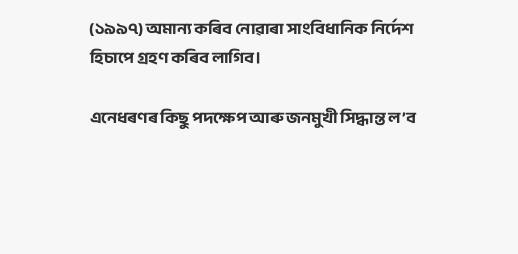(১৯৯৭) অমান্য কৰিব নোৱাৰা সাংবিধানিক নিৰ্দেশ হিচাপে গ্ৰহণ কৰিব লাগিব।

এনেধৰণৰ কিছু পদক্ষেপ আৰু জনমুখী সিদ্ধান্ত ল’ব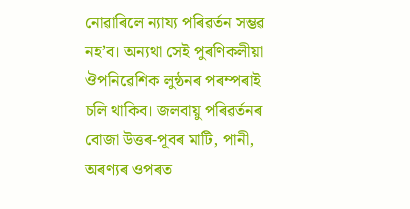নোৱাৰিলে ন্যায্য পৰিৱৰ্তন সম্ভৱ নহ’ব। অন্যথা সেই পুৰণিকলীয়া ঔপনিৱেশিক লুন্ঠনৰ পৰম্পৰাই চলি থাকিব। জলবায়ু পৰিৱৰ্তনৰ বোজা উত্তৰ-পূবৰ মাটি, পানী, অৰণ্যৰ ওপৰত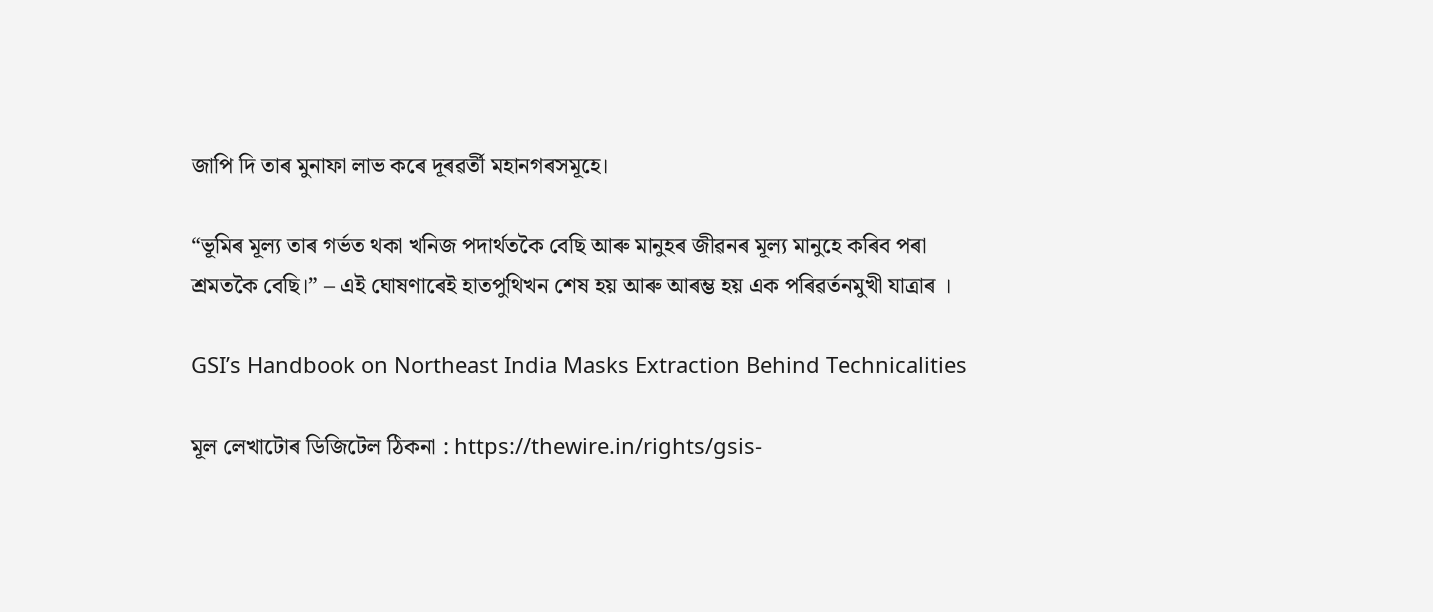জাপি দি তাৰ মুনাফা লাভ কৰে দূৰৱৰ্তী মহানগৰসমূহে।

“ভূমিৰ মূল্য তাৰ গৰ্ভত থকা খনিজ পদাৰ্থতকৈ বেছি আৰু মানুহৰ জীৱনৰ মূল্য মানুহে কৰিব পৰা শ্ৰমতকৈ বেছি।” – এই ঘোষণাৰেই হাতপুথিখন শেষ হয় আৰু আৰম্ভ হয় এক পৰিৱৰ্তনমুখী যাত্ৰাৰ ।

GSI’s Handbook on Northeast India Masks Extraction Behind Technicalities

মূল লেখাটোৰ ডিজিটেল ঠিকনা : https://thewire.in/rights/gsis-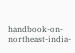handbook-on-northeast-india-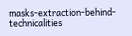masks-extraction-behind-technicalities